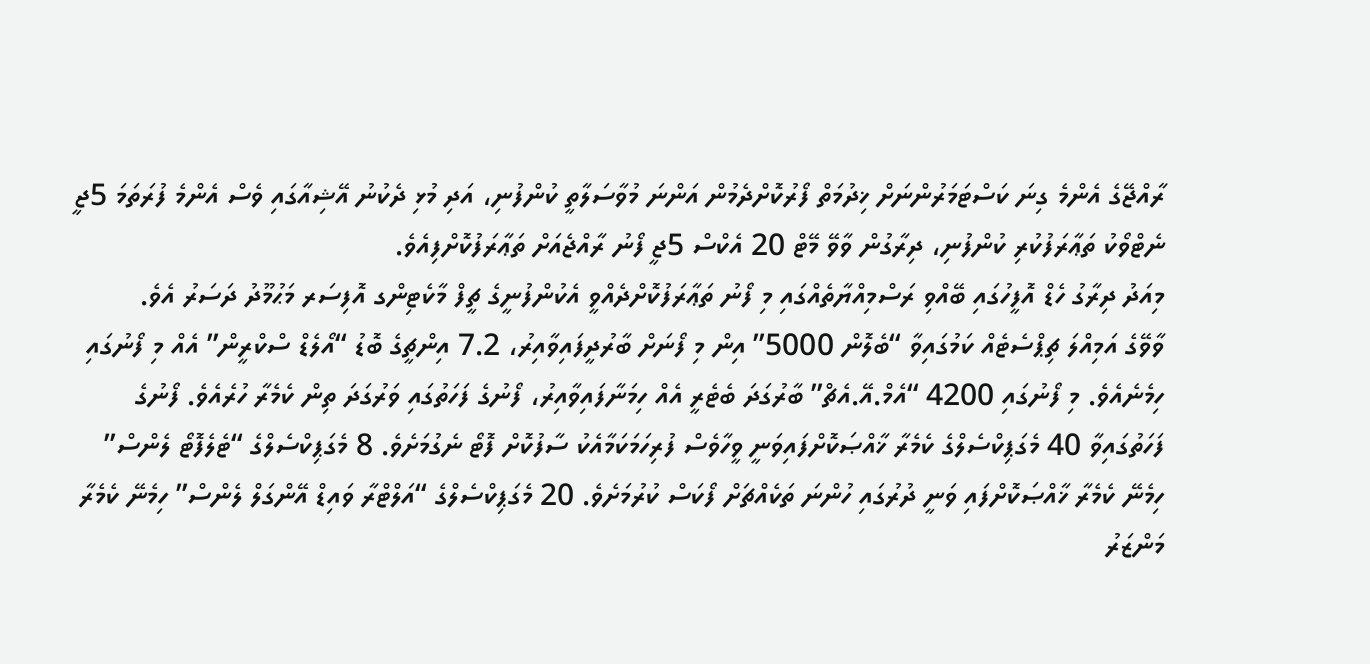ރާއްޖޭގެ އެންމެ ގިނަ ކަސްޓަމަރުންނަށް ޚިދުމަތް ފޯރުކޮށްދެމުން އަންނަ މުވާސަލާތީ ކުންފުނި، އަދި މުޅި ދެކުނު އޭޝިއާގައި ވެސް އެންމެ ފުރަތަމަ 5ޖީ ނެޓްވޯކު ތަޢާރަފުކުރި ކުންފުނި، ދިރާގުން ވާވޭ މޭޓް 20 އެކްސް 5ޖީ ފޯނު ރާއްޖެއަށް ތަޢާރަފުކޮށްފިއެވެ.
މިއަދު ދިރާގު ހެޑް އޮފީހުގައި ބޭއްވި ރަސްމިއްޔާތެއްގައި މި ފޯނު ތަޢާރަފުކޮށްދެއްވީ އެކުންފުނީގެ ޗީފް މާކެޓިންގ އޮފިސަރ މަޙުމޫދު ދަސަރު އެވެ.
ވާވޭގެ އަމިއްލަ ޗިޕްސެޓެއް ކަމުގައިވާ “ބެލޮން 5000” އިން މި ފޯނަށް ބާރުދީފައިވާއިރު، 7.2 އިންޗީގެ ބޮޑު “އޯލެޑް ސްކްރީން” އެއް މި ފޯނުގައި ހިމެނެއެވެ. މި ފޯނުގައި 4200 “އެމް.އޭ.އެޗް” ބާރުގަދަ ބެޓެރީ އެއް ހިމަނާފައިވާއިރު، ފޯނުގެ ފަހަތުގައި ވަރުގަދަ ތިން ކެމެރާ ހުރެއެވެ. ފޯނުގެ ފަހަތުގައިވާ 40 މެގަޕިކްސެލްގެ ކެމެރާ ޚާއްޞަކޮށްފައިވަނީ ވީހާވެސް ފުރިހަމަކަމާއެކު ސާފުކޮށް ފޮޓޯ ނެގުމަށެވެ. 8 މެގަޕިކްސެލްގެ “ޓެލެފޮޓޯ ލެންސް” ހިމެނޭ ކެމެރާ ޚާއްޞަކޮށްފައި ވަނީ ދުރުގައި ހުންނަ ތަކެއްޗަށް ފޯކަސް ކުރުމަށެވެ. 20 މެގަޕިކްސެލްގެ “އަލްޓްރާ ވައިޑް އޭންގަލް ލެންސް” ހިމެނޭ ކެމެރާ މަންޒަރު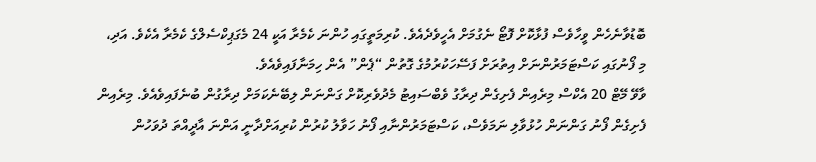ބޮޑުވާނެހެން ވީހާވެސް ފުޅާކޮށް ފޮޓޯ ނެގުމަށް އެހީވެދެއެވެ. ކުރިމަތީގައި ހުންނަ ކެމެރާ އަކީ 24 މެގަޕިކްސެލްގެ ކެމެރާ އެކެވެ. އަދި، މި ފޯނުގައި ކަސްޓަމަރުންނަށް އިތުރަށް ފަސޭހަކުރުމުގެ ގޮތުން “ޕެން” އެން ހިމަނާފައިވެއެވެ.
ވާވޭ މޭޓް 20 އެކްސް މިރެއިން ފެށިގެން ދިރާގު ވެބްސައިޓު މެދުވެރިކޮށް ގަންނަން ލިބޭނެކަމަށް ދިރާގުން ބުނެފައިވެއެވެ. މިރެއިން ފެށިގެން ފޯނު ގަންނަން ހުޅުވާލި ނަމަވެސް، ކަސްޓަމަރުންނާއި ފޯނު ހަވާލު ކުރުން ކުރިއަށްދާނީ އަންނަ އާދީއްތަ ދުވަހުން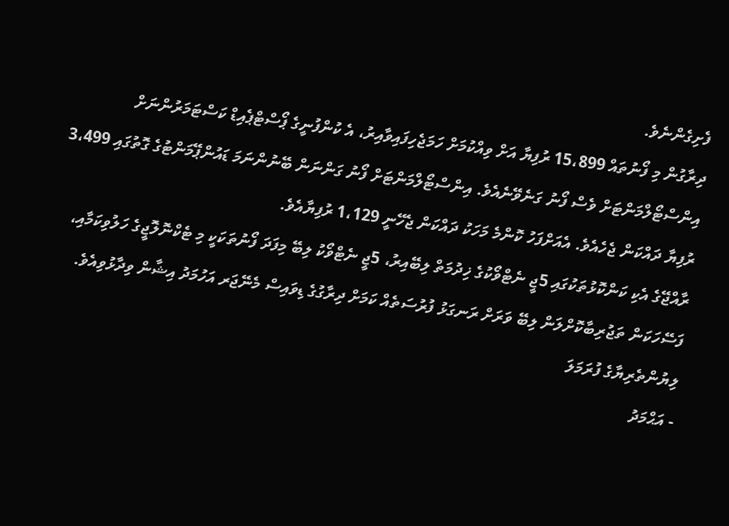ފެށިގެންނެވެ.
ދިރާގުން މި ފޯނުތައް 15،899 ރުފިޔާ އަށް ވިއްކުމަށް ހަމަޖެހިފައިވާއިރު، އެ ކުންފުނީގެ ޕޯސްޓްޕެއިޑް ކަސްޓަމަރުންނަށް އިންސްޓޯލްމަންޓަށް ވެސް ފޯނު ގަނެވޭނެއެވެ. އިންސްޓޯލްމަންޓަށް ފޯނު ގަންނަން ބޭނުންނަމަ ޑައުންޕޭމަންޓުގެ ގޮތުގައި 3،499 ރުފިޔާ ދައްކަން ޖެހެއެވެ. އެއަށްފަހު ކޮންމެ މަހަކު ދައްކަން ޖެހޭނީ 1،129 ރުފިޔާއެވެ.
ރާއްޖޭގެ އެކި ކަންކޮޅުތަކުގައި 5ޖީ ނެޓްވޯކުގެ ޚިދުމަތް ލިބޭއިރު، 5ޖީ ނެޓްވޯކު ލިބޭ މިފަދަ ފޯނުތަކަކީ މި ޓެކްނޮލޮޖީގެ ހަލުވިކަމާއި، ފަސޭހަކަން ތަޖުރިބާކޮށްލަން ލިބޭ ވަރަށް ރަނގަޅު ފުރުސަތެއް ކަމަށް ދިރާގުގެ ޑިވައިސް މެނޭޖަރ އަހުމަދު އިޝާން ވިދާޅުވިއެވެ.
ލިޔުންތެރިޔާގެ ފުރަމަލަ
- އަޙްމަދު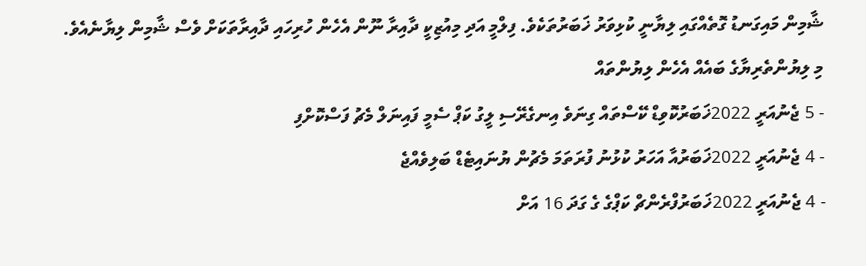ޝާމިން މައިގަނޑު ގޮތެއްގައި ލިޔާނީ ކުޅިވަރު ޚަބަރުތަކެވެ. ފިލްމީ އަދި މިއުޒިކީ ދާއިރާ ނޫން އެހެން ހުރިހައި ދާއިރާތަކަށް ވެސް ޝާމިން ލިޔާނެއެވެ.
މި ލިޔުންތެރިޔާގެ ބައެއް އެހެން ލިޔުންތައް
- 5 ޖެނުއަރީ 2022ޚަބަރުކޮވިޑް ކޭސްތައް ގިނަވެ އިނގެރޭސި ލީގު ކަޕް ސެމީ ފައިނަލް މެޗު ފަސްކޮށްފި
- 4 ޖެނުއަރީ 2022ޚަބަރުއާ އަހަރު ކުޅުނު ފުރަތަމަ މެޗުން ޔުނައިޓެޑް ބަލިވެއްޖެ
- 4 ޖެނުއަރީ 2022ޚަބަރުފްރެންޗް ކަޕްގެ ގެ ގަދަ 16 އަށް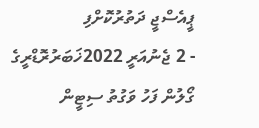ޕީއެސްޖީ ދަތުރުކޮށްފި
- 2 ޖެނުއަރީ 2022ޚަބަރުރޮޑްރީގެ ގޯލުން ފަހު ވަގުތު ސިޓީން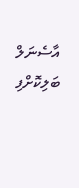އާސެނަލް ބަލިކޮށްފި